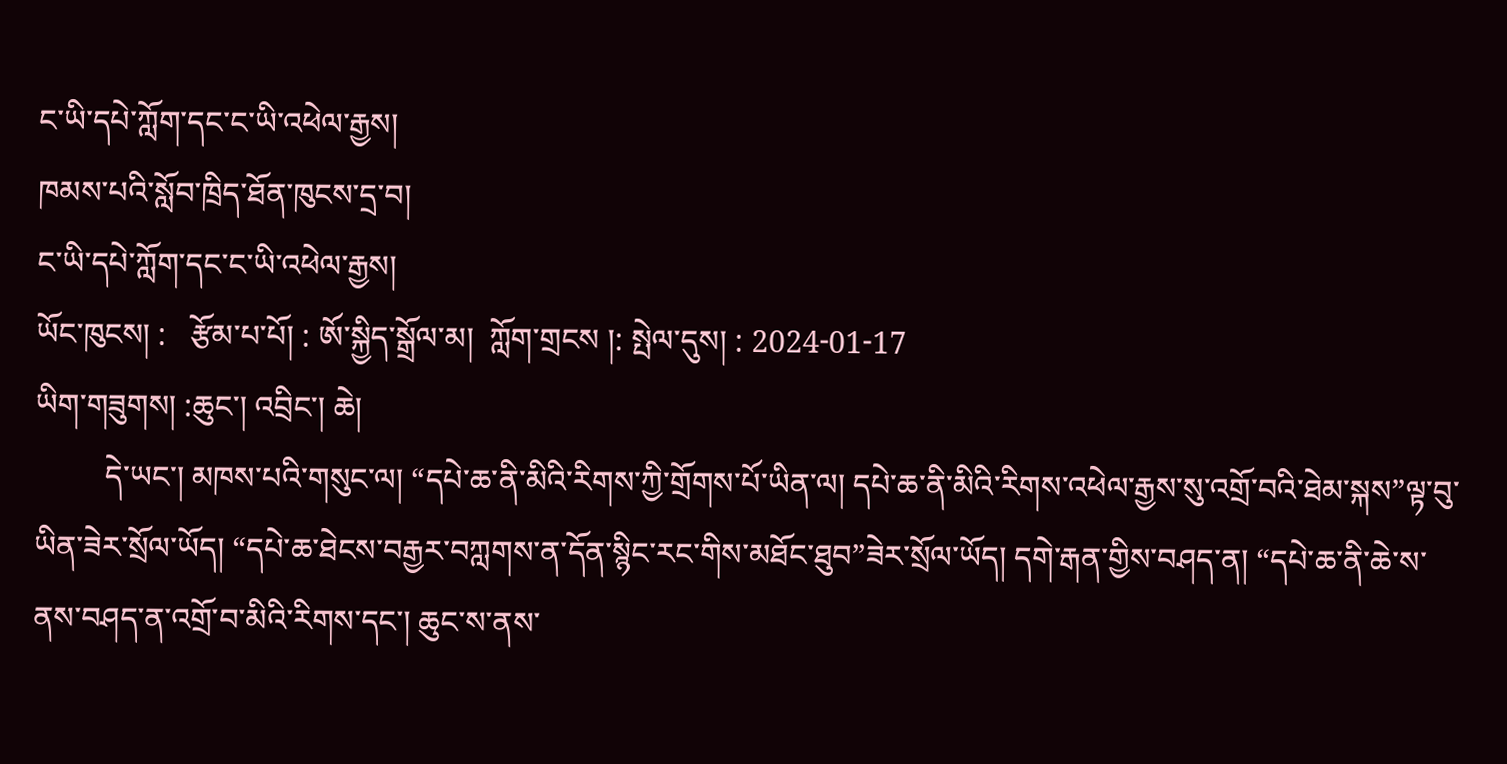ང་ཡི་དཔེ་ཀློག་དང་ང་ཡི་འཕེལ་རྒྱས།
ཁམས་པའི་སློབ་ཁྲིད་ཐོན་ཁུངས་དྲ་བ།
ང་ཡི་དཔེ་ཀློག་དང་ང་ཡི་འཕེལ་རྒྱས།
ཡོང་ཁུངས། :   རྩོམ་པ་པོ། : ཨོ་སྐྱིད་སྒྲོལ་མ།  ཀློག་གྲངས །: སྤེལ་དུས། : 2024-01-17
ཡིག་གཟུགས། :ཆུང་། འབྲིང་། ཆེ།
         དེ་ཡང་། མཁས་པའི་གསུང་ལ། “དཔེ་ཆ་ནི་མིའི་རིགས་ཀྱི་གྲོགས་པོ་ཡིན་ལ། དཔེ་ཆ་ནི་མིའི་རིགས་འཕེལ་རྒྱས་སུ་འགྲོ་བའི་ཐེམ་སྐས”ལྟ་བུ་ཡིན་ཟེར་སྲོལ་ཡོད། “དཔེ་ཆ་ཐེངས་བརྒྱར་བཀླགས་ན་དོན་སྙིང་རང་གིས་མཐོང་ཐུབ”ཟེར་སྲོལ་ཡོད། དགེ་རྒན་གྱིས་བཤད་ན། “དཔེ་ཆ་ནི་ཆེ་ས་ནས་བཤད་ན་འགྲོ་བ་མིའི་རིགས་དང་། ཆུང་ས་ནས་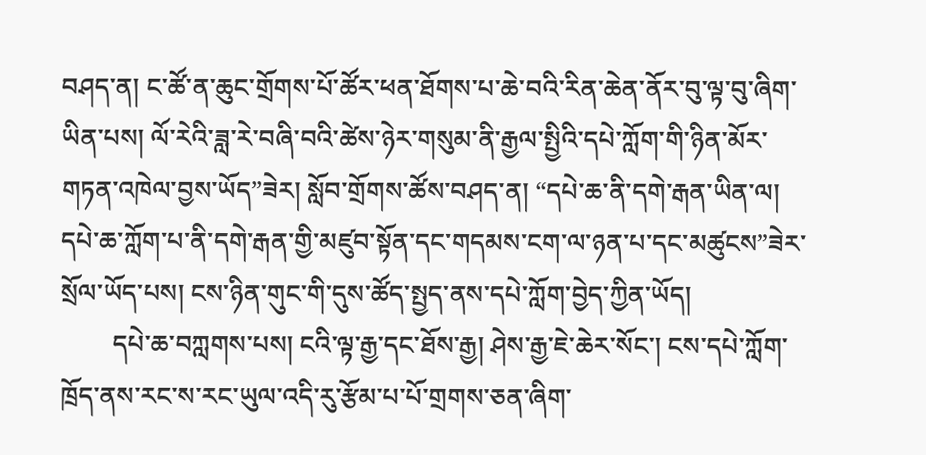བཤད་ན། ང་ཚོ་ན་ཆུང་གྲོགས་པོ་ཚོར་ཕན་ཐོགས་པ་ཆེ་བའི་རིན་ཆེན་ནོར་བུ་ལྟ་བུ་ཞིག་ཡིན་པས། ལོ་རེའི་ཟླ་རེ་བཞི་བའི་ཚེས་ཉེར་གསུམ་ནི་རྒྱལ་སྤྱིའི་དཔེ་ཀློག་གི་ཉིན་མོར་གཏན་འཁེལ་བྱས་ཡོད”ཟེར། སློབ་གྲོགས་ཚོས་བཤད་ན། “དཔེ་ཆ་ནི་དགེ་རྒན་ཡིན་ལ། དཔེ་ཆ་ཀློག་པ་ནི་དགེ་རྒན་གྱི་མཛུབ་སྟོན་དང་གདམས་ངག་ལ་ཉན་པ་དང་མཚུངས”ཟེར་སྲོལ་ཡོད་པས། ངས་ཉིན་གུང་གི་དུས་ཚོད་སྤྱད་ནས་དཔེ་ཀློག་བྱེད་ཀྱིན་ཡོད།
        དཔེ་ཆ་བཀླགས་པས། ངའི་ལྟ་རྒྱ་དང་ཐོས་རྒྱ། ཤེས་རྒྱ་ཇེ་ཆེར་སོང་། ངས་དཔེ་ཀློག་ཁྲོད་ནས་རང་ས་རང་ཡུལ་འདི་རུ་རྩོམ་པ་པོ་གྲགས་ཅན་ཞིག་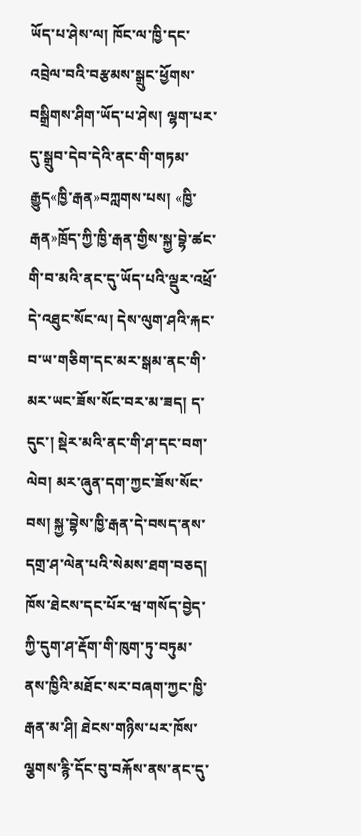ཡོད་པ་ཤེས་ལ། ཁོང་ལ་ཁྱི་དང་འབྲེལ་བའི་བརྩམས་སྒྲུང་ཕྱོགས་བསྒྲིགས་ཤིག་ཡོད་པ་ཤེས། ལྷག་པར་དུ་སྒྲུབ་དེབ་དེའི་ནང་གི་གཏམ་རྒྱུད«ཁྱི་རྒན»བཀླགས་པས། «ཁྱི་རྒན»ཁྲོད་ཀྱི་ཁྱི་རྒན་གྱིས་སྐྱ་བྷེ་ཚང་གི་བ་མའི་ནང་དུ་ཡོད་པའི་ལྡུར་འཕྲོ་དེ་འཐུང་སོང་ལ། དེས་ལུག་ཤའི་རྐང་བ་ཡ་གཅིག་དང་མར་སྒམ་ནང་གི་མར་ཡང་ཟོས་སོང་བར་མ་ཟད། ད་དུང་། སྡེར་མའི་ནང་གི་ཤ་དང་བག་ལེབ། མར་ཞུན་དག་ཀྱང་ཟོས་སོང་བས། སྐྱ་བྷེས་ཁྱི་རྒན་དེ་བསད་ནས་དགྲ་ཤ་ལེན་པའི་སེམས་ཐག་བཅད། ཁོས་ཐེངས་དང་པོར་ཝ་གསོད་བྱེད་ཀྱི་དུག་ཤ་རྡོག་གི་ཁུག་ཏུ་བཏུམ་ནས་ཁྱིའི་མཐོང་སར་བཞག་ཀྱང་ཁྱི་རྒན་མ་ཤི། ཐེངས་གཉིས་པར་ཁོས་ལྕགས་རྙི་དོང་བུ་བརྐོས་ནས་ནང་དུ་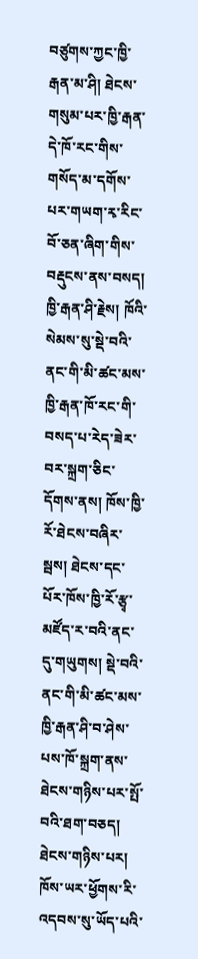བཙུགས་ཀྱང་ཁྱི་རྒན་མ་ཤི། ཐེངས་གསུམ་པར་ཁྱི་རྒན་དེ་ཁོ་རང་གིས་གསོད་མ་དགོས་པར་གཡག་རྭ་རིང་བོ་ཅན་ཞིག་གིས་བརྡུངས་ནས་བསད། ཁྱི་རྒན་ཤི་རྗེས། ཁོའི་སེམས་སུ་སྡེ་བའི་ནང་གི་མི་ཚང་མས་ཁྱི་རྒན་ཁོ་རང་གི་བསད་པ་རེད་ཟེར་བར་སྐྲག་ཅིང་དོགས་ནས། ཁོས་ཁྱི་རོ་ཐེངས་བཞིར་སྦས། ཐེངས་དང་པོར་ཁོས་ཁྱི་རོ་རྩྭ་མཛོད་ར་བའི་ནང་དུ་གཡུགས། སྡེ་བའི་ནང་གི་མི་ཚང་མས་ཁྱི་རྒན་ཤི་བ་ཤེས་པས་ཁོ་སྐྲག་ནས་ཐེངས་གཉིས་པར་སྤོ་བའི་ཐག་བཅད། ཐེངས་གཉིས་པར། ཁོས་ཡར་ཕྱོགས་རི་འདབས་སུ་ཡོད་པའི་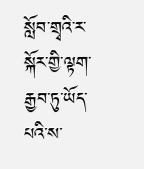སློབ་གྲྭའི་ར་སྐོར་གྱི་ལྟག་རྒྱབ་ཏུ་ཡོད་པའི་ས་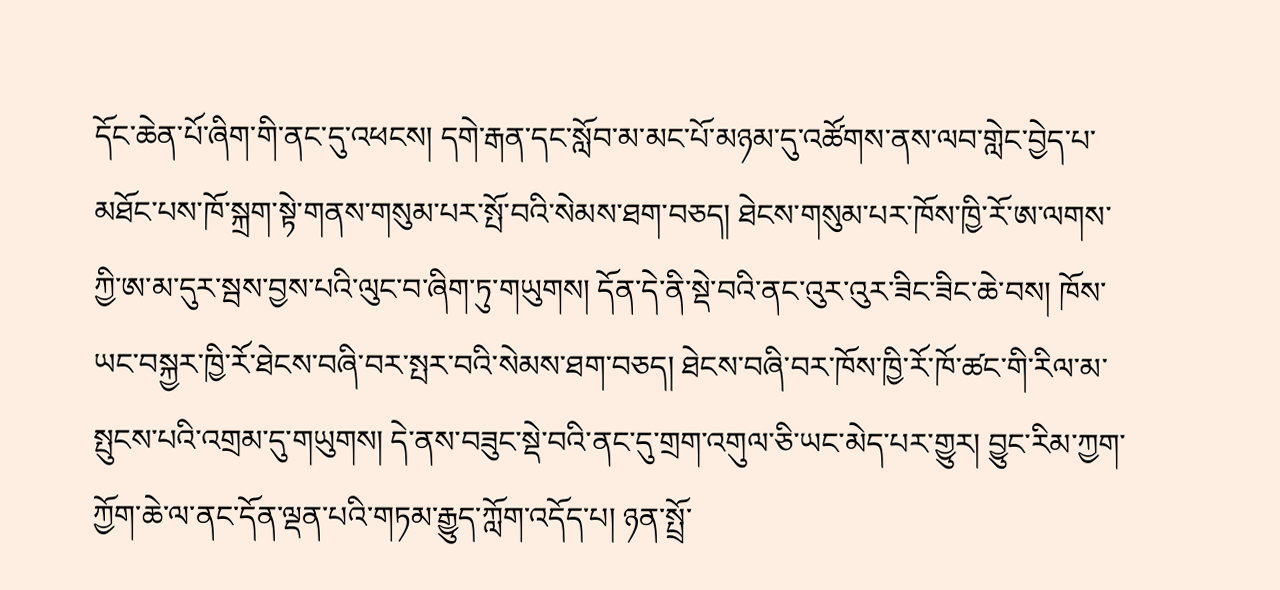དོང་ཆེན་པོ་ཞིག་གི་ནང་དུ་འཕངས། དགེ་རྒན་དང་སློབ་མ་མང་པོ་མཉམ་དུ་འཚོགས་ནས་ལབ་གླེང་བྱེད་པ་མཐོང་པས་ཁོ་སྐྲག་སྟེ་གནས་གསུམ་པར་སྤོ་བའི་སེམས་ཐག་བཅད། ཐེངས་གསུམ་པར་ཁོས་ཁྱི་རོ་ཨ་ལགས་ཀྱི་ཨ་མ་དུར་སྦས་བྱས་པའི་ལུང་བ་ཞིག་ཏུ་གཡུགས། དོན་དེ་ནི་སྡེ་བའི་ནང་འུར་འུར་ཟིང་ཟིང་ཆེ་བས། ཁོས་ཡང་བསྐྱར་ཁྱི་རོ་ཐེངས་བཞི་བར་སྤར་བའི་སེམས་ཐག་བཅད། ཐེངས་བཞི་བར་ཁོས་ཁྱི་རོ་ཁོ་ཚང་གི་རིལ་མ་སྤུངས་པའི་འགྲམ་དུ་གཡུགས། དེ་ནས་བཟུང་སྡེ་བའི་ནང་དུ་གྲག་འགུལ་ཅི་ཡང་མེད་པར་གྱུར། བྱུང་རིམ་ཀྱག་ཀྱོག་ཆེ་ལ་ནང་དོན་ལྡན་པའི་གཏམ་རྒྱུད་ཀློག་འདོད་པ། ཉན་སྤྲོ་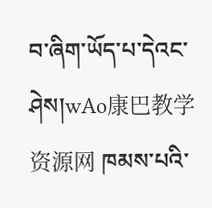བ་ཞིག་ཡོད་པ་དེའང་ཤེས།wAo康巴教学资源网 ཁམས་པའི་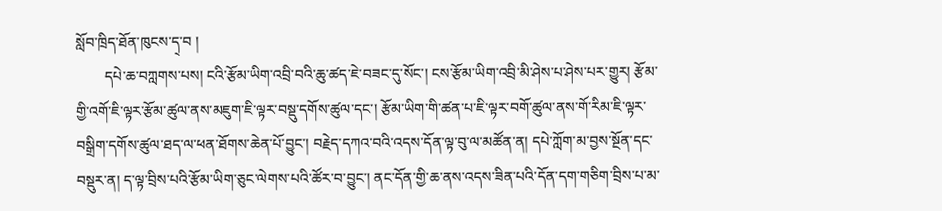སློབ་ཁྲིད་ཐོན་ཁུངས་ད྄་བ །
        དཔེ་ཆ་བཀླགས་པས། ངའི་རྩོམ་ཡིག་འབྲི་བའི་ཆུ་ཚད་ཇེ་བཟང་དུ་སོང་། ངས་རྩོམ་ཡིག་འབྲི་མི་ཤེས་པ་ཤེས་པར་གྱུར། རྩོམ་གྱི་འགོ་ཇི་ལྟར་རྩོམ་ཚུལ་ནས་མཇུག་ཇི་ལྟར་བསྡུ་དགོས་ཚུལ་དང་། རྩོམ་ཡིག་གི་ཚན་པ་ཇི་ལྟར་བགོ་ཚུལ་ནས་གོ་རིམ་ཇི་ལྟར་བསྒྲིག་དགོས་ཚུལ་ཐད་ལ་ཕན་ཐོགས་ཆེན་པོ་བྱུང་། བརྗེད་དཀའ་བའི་འདས་དོན་ལྟ་བུ་ལ་མཚོན་ན། དཔེ་ཀློག་མ་བྱས་སྔོན་དང་བསྡུར་ན། ད་ལྟ་བྲིས་པའི་རྩོམ་ཡིག་ཅུང་ལེགས་པའི་ཚོར་བ་བྱུང་། ནང་དོན་གྱི་ཆ་ནས་འདས་ཟིན་པའི་དོན་དག་གཅིག་བྲིས་པ་མ་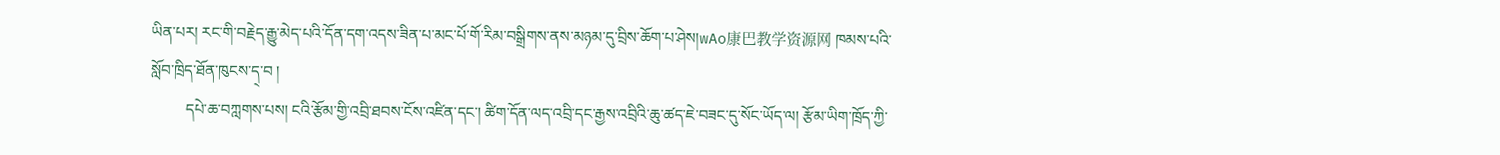ཡིན་པར། རང་གི་བརྗེད་རྒྱུ་མེད་པའི་དོན་དག་འདས་ཟིན་པ་མང་པོ་གོ་རིམ་བསྒྲིགས་ནས་མཉམ་དུ་བྲིས་ཆོག་པ་ཤེས།wAo康巴教学资源网 ཁམས་པའི་སློབ་ཁྲིད་ཐོན་ཁུངས་ད྄་བ །
         དཔེ་ཆ་བཀླགས་པས། ངའི་རྩོམ་གྱི་འབྲི་ཐབས་ངོས་འཛིན་དང་། ཚིག་དོན་ལད་འབྲི་དང་རྒྱས་འབྲིའི་ཆུ་ཚད་ཇེ་བཟང་དུ་སོང་ཡོད་ལ། རྩོམ་ཡིག་ཁྲོད་ཀྱི་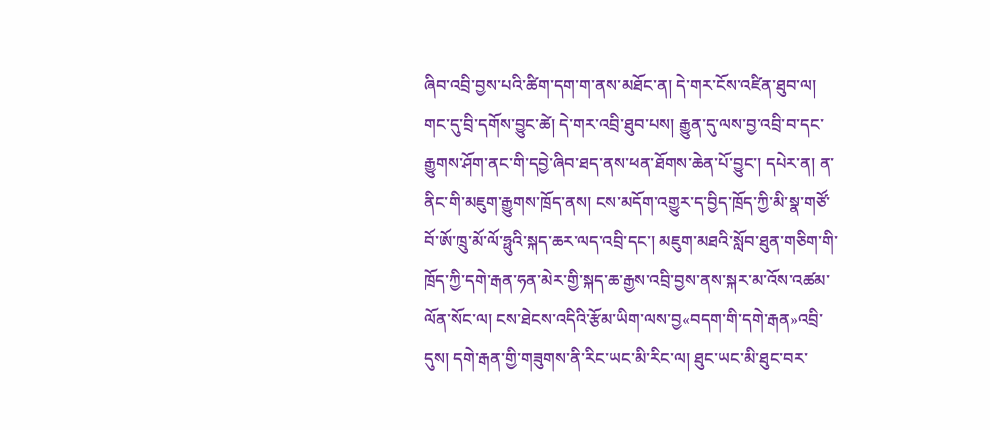ཞིབ་འབྲི་བྱས་པའི་ཚིག་དག་ག་ནས་མཐོང་ན། དེ་གར་ངོས་འཛིན་ཐུབ་ལ། གང་དུ་བྲི་དགོས་བྱུང་ཚེ། དེ་གར་འབྲི་ཐུབ་པས། རྒྱུན་དུ་ལས་བྱ་འབྲི་བ་དང་རྒྱུགས་ཤོག་ནང་གི་དབྱེ་ཞིབ་ཐད་ནས་ཕན་ཐོགས་ཆེན་པོ་བྱུང་། དཔེར་ན། ན་ནིང་གི་མཇུག་རྒྱུགས་ཁྲོད་ནས། ངས་མདོག་འགྱུར་ད་བྱིད་ཁྲོད་ཀྱི་མི་སྣ་གཙོ་བོ་ཨོ་ཁྲུ་མོ་ལོ་ཧྥུའི་སྐད་ཆར་ལད་འབྲི་དང་། མཇུག་མཐའི་སློབ་ཐུན་གཅིག་གི་ཁྲོད་ཀྱི་དགེ་རྒན་ཧན་མེར་གྱི་སྐད་ཆ་རྒྱས་འབྲི་བྱས་ནས་སྐར་མ་འོས་འཚམ་ལོན་སོང་ལ། ངས་ཐེངས་འདིའི་རྩོམ་ཡིག་ལས་བྱ«བདག་གི་དགེ་རྒན»འབྲི་དུས། དགེ་རྒན་གྱི་གཟུགས་ནི་རིང་ཡང་མི་རིང་ལ། ཐུང་ཡང་མི་ཐུང་བར་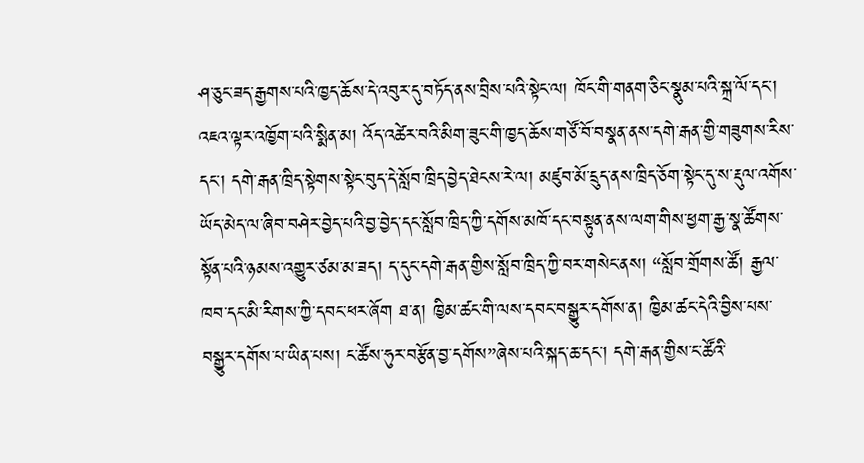ཤ་ཅུང་ཟད་རྒྱགས་པའི་ཁྱད་ཆོས་དེ་འབུར་དུ་བཏོད་ནས་བྲིས་པའི་སྟེང་ལ། ཁོང་གི་གནག་ཅིང་སྣུམ་པའི་སྐྲ་ལོ་དང་། འཇའ་ལྟར་འཁྱོག་པའི་སྨིན་མ། འོད་འཚེར་བའི་མིག་ཟུང་གི་ཁྱད་ཆོས་གཙོ་བོ་བསྣན་ནས་དགེ་རྒན་གྱི་གཟུགས་རིས་དང་། དགེ་རྒན་ཁྲིད་སྟེགས་སྟེང་བུད་དེ་སློབ་ཁྲིད་བྱེད་ཐེངས་རེ་ལ། མཛུབ་མོ་དྲུད་ནས་ཁྲིད་ཅོག་སྟེང་དུ་ས་རྡུལ་འགོས་ཡོད་མེད་ལ་ཞིབ་བཤེར་བྱེད་པའི་བྱ་བྱེད་དང་སློབ་ཁྲིད་ཀྱི་དགོས་མཁོ་དང་བསྟུན་ནས་ལག་གིས་ཕྱག་རྒྱ་སྣ་ཚོགས་སྟོན་པའི་ཉམས་འགྱུར་ཙམ་མ་ཟད། ད་དུང་དགེ་རྒན་གྱིས་སློབ་ཁྲིད་ཀྱི་བར་གསེང་ནས། “སློབ་གྲོགས་ཚོ། རྒྱལ་ཁབ་དང་མི་རིགས་ཀྱི་དབང་ཕར་ཞོག ཐ་ན། ཁྱིམ་ཚང་གི་ལས་དབང་བསྒྱུར་དགོས་ན། ཁྱིམ་ཚང་དེའི་བྱིས་པས་བསྒྱུར་དགོས་པ་ཡིན་པས། ང་ཚོས་ཧུར་བརྩོན་བྱ་དགོས”ཞེས་པའི་སྐད་ཆ་དང་། དགེ་རྒན་གྱིས་ང་ཚོའི་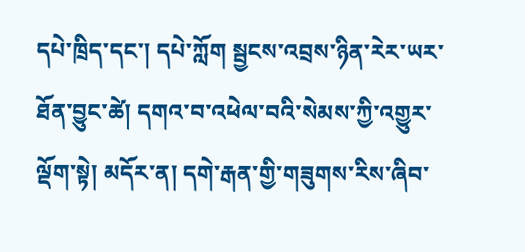དཔེ་ཁྲིད་དང་། དཔེ་ཀློག སྦྱངས་འབྲས་ཉིན་རེར་ཡར་ཐོན་བྱུང་ཚེ། དགའ་བ་འཕེལ་བའི་སེམས་ཀྱི་འགྱུར་ལྡོག་སྟེ། མདོར་ན། དགེ་རྒན་གྱི་གཟུགས་རིས་ཞིབ་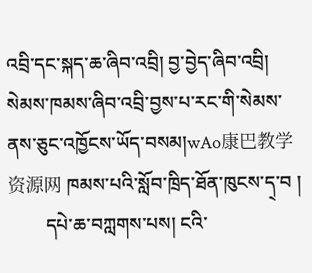འབྲི་དང་སྐད་ཆ་ཞིབ་འབྲི། བྱ་བྱེད་ཞིབ་འབྲི། སེམས་ཁམས་ཞིབ་འབྲི་བྱས་པ་རང་གི་སེམས་ནས་ཅུང་འཁྱོངས་ཡོད་བསམ།wAo康巴教学资源网 ཁམས་པའི་སློབ་ཁྲིད་ཐོན་ཁུངས་ད྄་བ །
        དཔེ་ཆ་བཀླགས་པས། ངའི་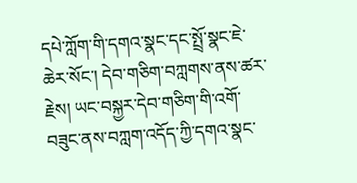དཔེ་ཀློག་གི་དགའ་སྣང་དང་སྤྲོ་སྣང་ཇེ་ཆེར་སོང་། དེབ་གཅིག་བཀླགས་ནས་ཚར་རྗེས། ཡང་བསྐྱར་དེབ་གཅིག་གི་འགོ་བཟུང་ནས་བཀླག་འདོད་ཀྱི་དགའ་སྣང་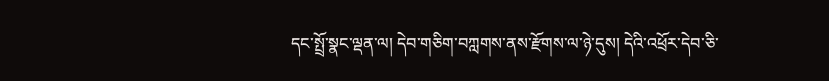དང་སྤྲོ་སྣང་ལྡན་ལ། དེབ་གཅིག་བཀླགས་ནས་རྫོགས་ལ་ཉེ་དུས། དེའི་འཕྲོར་དེབ་ཅི་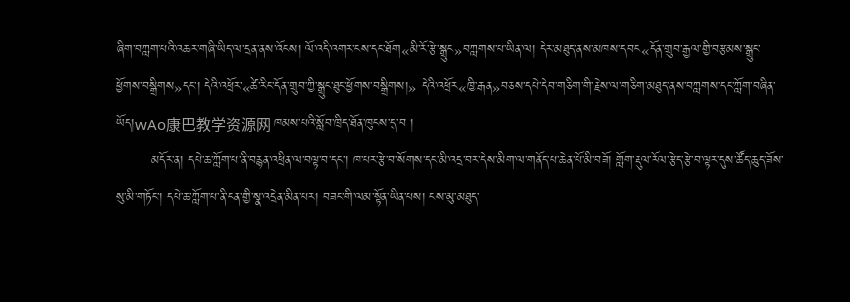ཞིག་བཀླག་པའི་འཆར་གཞི་ཡིད་ལ་དྲན་ནས་འོངས། ལོ་འདི་འགར་ངས་དང་ཐོག«མི་རོ་རྩེ་སྒྲུང»བཀླགས་པ་ཡིན་ལ། དེར་མཐུད་ནས་མཁས་དབང«དོན་གྲུབ་རྒྱལ་གྱི་བརྩམས་སྒྲུང་ཕྱོགས་བསྒྲིགས»དང་། དེའི་འཕྲོར་«ཚེ་རིང་དོན་གྲུབ་ཀྱི་སྒྲུང་ཐུང་ཕྱོགས་བསྒྲིགས།» དེའི་འཕྲོར«ཁྱི་རྒན»བཅས་དཔེ་དེབ་གཅིག་གི་རྗེས་ལ་གཅིག་མཐུད་ནས་བཀླགས་དང་ཀློག་བཞིན་ཡོད།wAo康巴教学资源网 ཁམས་པའི་སློབ་ཁྲིད་ཐོན་ཁུངས་ད྄་བ །
        མདོར་ན། དཔེ་ཆ་ཀློག་པ་ནི་བརྙན་འཕྲིན་ལ་བལྟ་བ་དང་། ཁ་པར་རྩེ་བ་སོགས་དང་མི་འདྲ་བར་དེས་མིག་ལ་གནོད་པ་ཆེན་པོ་མི་བཟོ། གློག་རྡུལ་རོལ་རྩེད་རྩེ་བ་ལྟར་དུས་ཚོད་ཆུད་ཟོས་སུ་མི་གཏོང་། དཔེ་ཆ་ཀློག་པ་ནི་ངན་གྱི་སྣ་འདྲེན་མིན་པར། བཟང་གི་ལམ་སྟོན་ཡིན་པས། ངས་མུ་མཐུད་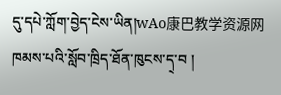དུ་དཔེ་ཀློག་བྱེད་ངེས་ཡིན།wAo康巴教学资源网 ཁམས་པའི་སློབ་ཁྲིད་ཐོན་ཁུངས་ད྄་བ །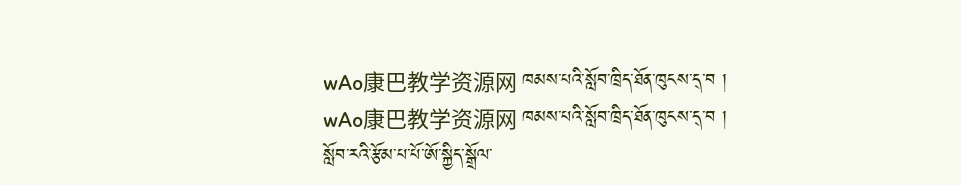wAo康巴教学资源网 ཁམས་པའི་སློབ་ཁྲིད་ཐོན་ཁུངས་ད྄་བ །
wAo康巴教学资源网 ཁམས་པའི་སློབ་ཁྲིད་ཐོན་ཁུངས་ད྄་བ །
སློབ་རའི་རྩོམ་པ་པོ་ཨོ་སྐྱིད་སྒྲོལ་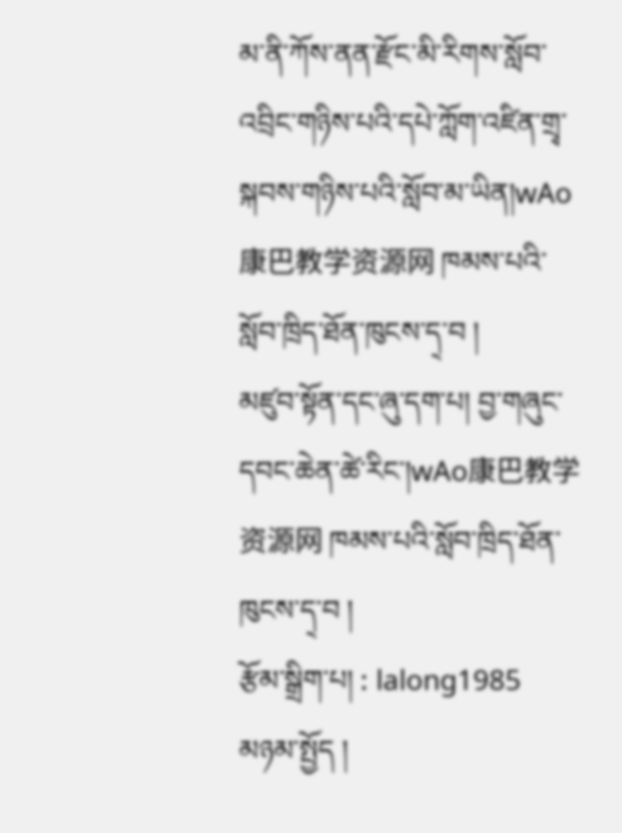མ་ནི་ཀོས་ནན་རྫོང་མི་རིགས་སློབ་འབྲིང་གཉིས་པའི་དཔེ་ཀློག་འཛིན་གྲྭ་སྐབས་གཉིས་པའི་སློབ་མ་ཡིན།wAo康巴教学资源网 ཁམས་པའི་སློབ་ཁྲིད་ཐོན་ཁུངས་ད྄་བ །
མཛུབ་སྟོན་དང་ཞུ་དག་པ། བྱ་གཞུང་དབང་ཆེན་ཚེ་རིང་།wAo康巴教学资源网 ཁམས་པའི་སློབ་ཁྲིད་ཐོན་ཁུངས་ད྄་བ །
རྩོམ་སྒྲིག་པ། : lalong1985
མཉམ་སྤྱོད །